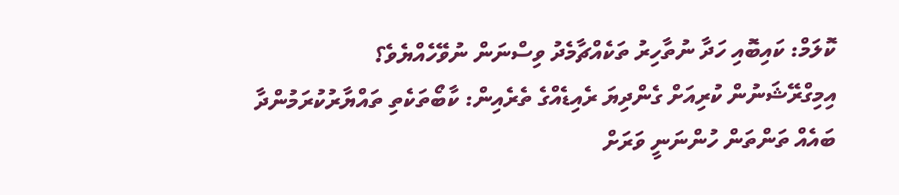ކޮލަމް: ކައިބޮއި ހަދާ ނުތާހިރު ތަކެއްޗާމެދު ވިސްނަން ނުވޭހެއްޔެވެ؟
އިމިގްރޭޝަނުން ކުރިއަށް ގެންދިޔަ ރެއިޑެއްގެ ތެރެއިން: ކާބޯތަކެތި ތައްޔާރުކުރަމުންދާ ބައެއް ތަންތަން ހުންނަނީ ވަރަށް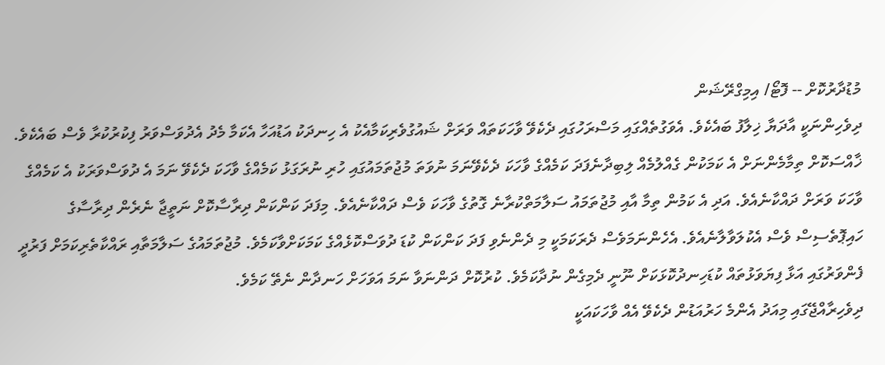މުޑުދާރުކޮށް -- ފޮޓޯ/ އިމިގްރޭޝަން
ދިވެހިންނަކީ އާދަޔާ ޚިލާފު ބައެކެވެ. އެވަގުތެއްގައި މަސްރަހުގައި ދެކެވޭ ވާހަކަތައް ވަރަށް ޝައުގުވެރިކަމާއެކު އެ ހިނދަކު އަޑުއަހާ އެކަމާ މެދު އެދުވަސްވަރު ފިކުރުކުރާ ވެސް ބައެކެވެ. ޚާއްސަކޮށް ތިމާމެންނަށް އެ ކަމަކުން ގެއްލުމެއް ލިބިދާނެފަދަ ކަމެއްގެ ވާހަކަ ދެކެވޭނަމަ ނުވަތަ މުޖުތަމައުގައި ހުރި ނުރަގަޅު ކަމެއްގެ ވާހަކަ ދެކެވޭ ނަމަ އެ ދުވަސްވަރަކު އެ ކަމެއްގެ ވާހަކަ ވަރަށް ދައްކާނެއެވެ. އަދި އެ ކަމުން ތިމާ އާއި މުޖުތަމައު ސަލާމަތްކުރާނެ ގޮތުގެ ވާހަކަ ވެސް ދައްކާނެއެވެ. މިފަދަ ކަންކަން ދިރާސާކޮށް ނަތީޖާ ނެރެން ދިރާސާގެ ހައިޕޮތެސިސް ވެސް އެކުލަވާލާނެއެވެ. އެހެންނަމަވެސް ދެރަކަމަކީ މި ދެންނެވި ފަދަ ކަންކަން ކުޑަ ދުވަސްކޮޅެއްގެ ކަމަކަށްވާކަމެވެ. މުޖުތަމައުގެ ސަލާމަތާއި ރައްކާތެރިކަމަށް ފަރުދީ ފެންވަރުގައި އަޅާ ފިޔަވަޅުތައް ކުޑަހިނދުކޮޅަކަށް ނޫނީ ދެމިގެން ނުދާކަމެވެ. ކުރުކޮށް ދަންނަވާ ނަމަ އަވަހަށް ހަނދާން ނެތޭ ކަމެވެ.
ދިވެހިރާއްޖޭގައި މިއަދު އެންމެ ހަރުއަޑުން ދެކެވޭ އެއް ވާހަކައަކީ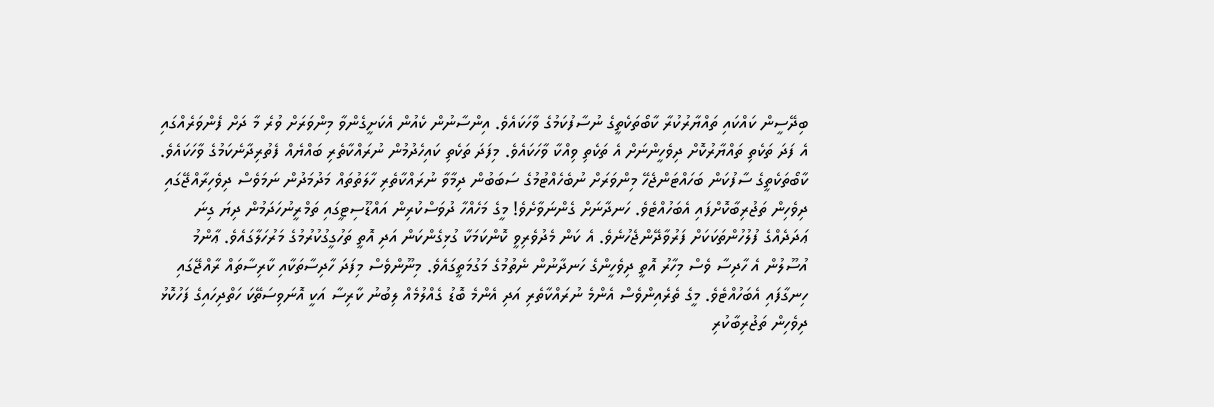ބިދޭސީން ކައްކައި ތައްޔާރުކުރާ ކާބޯތަކެތީގެ ނުސާފުކަމުގެ ވާހަކައެވެ. އިންސާނުން ކެއުން އެކަށީގެންވާ މިންވަރަށް ވުރެ މާ ދަށް ފެންވަރެއްގައި އެ ފަދަ ތަކެތި ތައްޔާރުކޮށް ދިވެހީންނަށް އެ ތަކެތި ވިއްކާ ވާހަކައެވެ. މިފަދަ ތަކެތި ކައިހެދުމުން ނުރައްކާތެރި ބައްޔެއް ފެތުރިދާނެކަމުގެ ވާހަކައެވެ.
ކާބޯތަކެތީގެ ސާފުކަން ބަހައްޓަންޖެހޭ މިންވަރަށް ނުބެހެއްޓުމުގެ ސަބަބުން ދިމާވާ ނުރައްކާތެރި ހާލަތުތައް މަދުމަދުން ނަމަވެސް ދިވެހިރާއްޖޭގައި ދިވެހިން ތަޖުރިބާކޮށްފައި އެބަހުއްޓެވެ. ހަނދާނަށް ގެންނަވާށެވެ! މީގެ މަހެއްހާ ދުވަސްކުރިން އައްޑޫސިޓީގައި ތަމްރީނުހަދަމުން ދިޔަ ގިނަ ޢަދަދެއްގެ ފުލުހުންތަކަކަށް ފަރުވާދޭންޖެހުނެވެ. އެ ކަން މެދުވެރިވީ ކޮންކަމަކާ ގުޅިގެންކަން އަދި އޮތީ ތަހުގީގުކުރުމުގެ މަރުހަލާގައެވެ. ޢާންމު އުސޫލުން އެ ހާދިސާ ވެސް މިހާރު އޮތީ ދިވެހީންގެ ހަނދާނުން ނެތުމުގެ މަގުމަތީގައެވެ. މިނޫންވެސް މިފަދަ ހާދިސާތަކާއި ކާރިސާތައް ރާއްޖޭގައި ހިނގާފައި އެބަހުއްޓެވެ. މީގެ ތެރެއިންވެސް އެންމެ ނުރައްކާތެރި އަދި އެންމެ ބޮޑު ގެއްލުމެއް ލިބުނު ކާރިސާ އަކީ އޮނަވިސަތޭކަ ހަތްދިހައިގެ ފަހުކޮޅު ދިވެހިން ތަޖުރިބާކުރި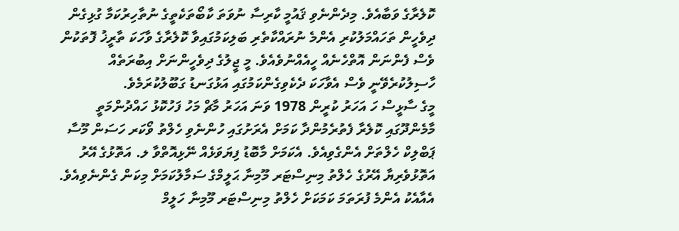ކޮލެރާގެ ވަބާއެވެ. މިދެންނެވި ޤައުމީ ކާރިސާ ނުވަތަ ކާބޯތަކެތީގެ ނުތާހިރުކަމާ ގުޅިގެން ދިވެހީން ތަހައްމަލުކުރި އެންމެ ނުރައްކާތެރި ބަލިކަމުގައިވާ ކޮލެރާގެ ވާހަކަ ތާރީޚު ފޮތަކުން ވެސް ފެންނަން އޮތްހެނެއް ހީއެއްނުވެއެވެ. މީ ޖީލުގެ ދިވެހީންނަށް އިބުރަތެއް ހާސިލުކުރެވޭނީ ވެސް އެވާހަކަ ދެކެވިގެންކަމުގައި އަޅުގަނޑު ގަބޫލުކުރަމެވެ.
މީގެ ސާޅީސް ހަ އަހަރު ކުރީން 1978 ވަނަ އަހަރު މާޗް މަހު ފަހުކޮޅު ހައްދުންމަތީ މާމެންދޫގައި ކޮލެރާ ފެތުރެމުންދާ ކަމަށް އެރަށުގައި ހުންނެވި ހެލްތު ވޯކަރ ހަސަން މޫސާ ޕަބްލިކް ހެލްތަށް އެންގެވިއެވެ. އެކަމަށް މާބޮޑު ފިޔަވަޅެއް ނޭޅިއޮތްވާ ލ. އަތޮޅުގެ އޭރު އަތޮޅުވެރިޔާ އޭރުގެ ހެލްތު މިނިސްޓަރ މޫމިނާ ޙަލީމްގެ ސަމާލުކަމަށް މިކަން ގެންނެވިއެވެ. އެއާއެކު އެންމެ ފުރަތަމަ ކަމަކަށް ހެލްތު މިނިސްޓަރ މޫމިނާ ހަލީމް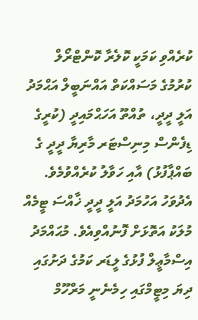ކުރެއްވި ކަމަކީ ކޮލެރާ ކޮންޓްރޯލް ކުރުމުގެ މަސައްކަތް އައްނަބީލް އަޙްމަދު އަލީ ދީދީ، ތުއްތޫ އަހަޙްމައިދީ (ކުރީގެ ޑިފެންސް މިނިސްޓަރ މާރިޔާ ދީދީ ގެ ބައްޕާފުޅު) އާއި ހަވާލު ކުރެއްވުމެވެ. އެދުވަހު އަހުމަދު އަލީ ދީދީ ޚާއްސަ ޓީމެއް މުލަކު އަތޮޅަށް ފޮނުއްވިއެވެ. މުޙައްމަދު އިސްމާޢީލް ފުޅުގެ ލީޑަރ ކަމުގެ ދަށުގައި ދިޔަ މިޓީމްގައި ހިމެނެނީ މަރްހޫމް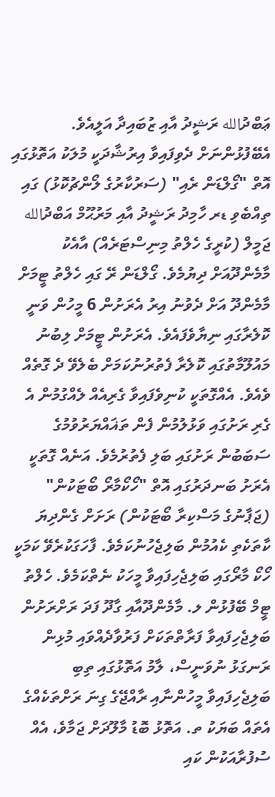ޢަބްދުالله ރަޝީދު އާއި ޒުބައިދާ އަލީއެވެ. އެބޭފުޅުންނަށް ދެވިފައިވާ އިރުޝާދަކީ މުލަކު އަތޮޅުގައި އޮތް "ގޯލްޑަން ރެއި" (ސަރުކާރުގެ ލޯންޗުކޮޅު) ގައި ތިއްބެވި ޑރ ހާމިދު ރަޝީދު އާއި މަރުޙޫމް އަބްދުالله ޖަމީލް (ކުރީގެ ހެލްތު މިނިސްޓަރެއް) އާއެކު މާމެންދޫއަށް ދިޔުމެވެ. ގޯލްޑަން ރޭ ގައި ހެލްތު ޓީމަށް މާމެންދޫ އަށް ދެވުނު އިރު އެރަށުން 6 މީހުން ވަނީ ކޮލެރާގައި ނިޔާވެފައެވެ. އެރަށުން ޓީމަށް ލިބުނު މައުލޫމާތުގައި ކޮލެރާ ފެތުރުނުކަމަށް ބެލެވޭ ދެ ގޮތެއް ވެއެވެ. އެއްގޮތަކީ ކުނިވެފައިވާ ގެރިއެއް ލެއްގުމުން އެ ގެރި ރަށުގައި ވަޅުލުމުން ފެން ތަޣައްޔަރުވުމުގެ ސަބަބުން ރަށުގައި ބަލި ފެތުރުމެވެ. އަނެއް ގޮތަކީ އެރަށު ބަނދަރުގައި އޮތް "ހޯކޯމާރޯ ބޯޓަކުން" (ޖަޕާނުގެ މަސްކިރާ ބޯޓަކުން) ރަށަށް ގެންދިޔަ ކާތަކެތި ކެއުމުން ބަލިޖެހުނުކަމެވެ. ފާހަގަކުރެވޭ ކަމަކީ ހޯކޯ މާރޯގައި ބަލިޖެހިފައިވާ މީހަކު ނެތްކަމެވެ. ހެލްތު ޓީމް ބޭފުޅުން ލ. މާމެންދޫއާއި ގާދޫ ފަދަ ރަށްރަށުން ބަލިޖެހިފައިވާ ފަރާތްތަކަށް ފަރުވާދެއްވައި މުޅިން ރަނގަޅު ނުވަނީސް، ލާމު އަތޮޅުގައި ތިބި ބަލިޖެހިފައިވާ މީހުންނާއި ރާއްޖޭގެ ގިނަ ރަށްތަކެއްގެ އެތައް ބަޔަކު ތ. އަތޮޅު ބޮޑު މާލޫދަށް ޖަމާވެ، އެއް ސުފުރާއަކުން ކައި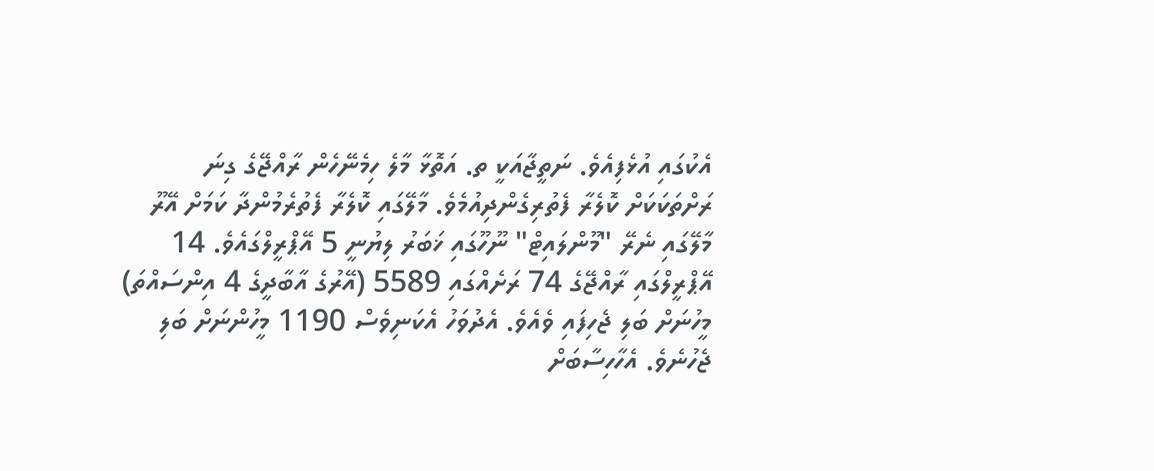އެކުގައި އުޅެފިއެވެ. ނަތީޖާއަކީ ތ. އަތޮޅާ މާލެ ހިމެނޭހެން ރާއްޖޭގެ ގިނަ ރަށްތަކަކަށް ކޮލެރާ ފެތުރިގެންދިއުމެވެ. މާލޭގައި ކޮލެރާ ފެތުރެމުންދާ ކަމަށް އޭރޫ މާލޭގައި ނެރޭ "މޫންލައިޓް" ނޫހޫގައި ޚަބަރު ލިޔުނީ 5 އޭޕްރީލްގައެވެ. 14 އޭޕްރީލްގައި ރާއްޖޭގެ 74 ރަށެއްގައި 5589 (އޭރުގެ އާބާދީގެ 4 އިންސައްތަ) މީހުނަށް ބަލި ޖެހިފައި ވެއެވެ. އެދުވަހު އެކަނިވެސް 1190 މީހުންނަށް ބަލި ޖެހުނެވެ. އެހާހިސާބަށް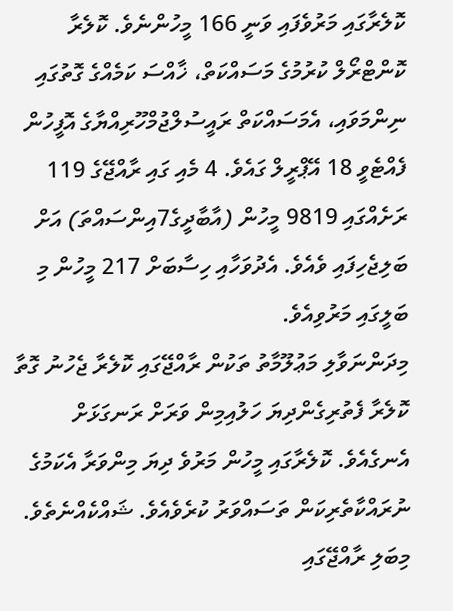ކޮލެރާގައި މަރުވެފައި ވަނީ 166 މީހުންނެވެ. ކޮލެރާ ކޮންޓްރޯލް ކުރުމުގެ މަސައްކަތް، ޚާއްސަ ކަމެއްގެ ގޮތުގައި ނިންމަވައި، އެމަސައްކަތް ރައީސުލްޖުމްހޫރިއްޔާގެ އޮފީހުން ފެއްޓެވީ 18 އޭޕްރީލް ގައެވެ. 4 މެއި ގައި ރާއްޖޭގެ 119 ރަށެއްގައި 9819 މީހުން (އާބާދީގެ7އިންސައްތަ) އަށް ބަލިޖެހިފައި ވެއެވެ. އެދުވަހާއި ހިސާބަށް 217 މީހުން މި ބަލީގައި މަރުވިއެވެ.
މިދަންނަވާލި މަޢުލޫމާތު ތަކުން ރާއްޖޭގައި ކޮލެރާ ޖެހުނު ގޮތާ ކޮލެރާ ފެތުރިގެންދިޔަ ހަލުއިމިން ވަރަށް ރަނގަޅަށް އެނގެއެވެ. ކޮލެރާގައި މީހުން މަރުވެ ދިޔަ މިންވަރާ އެކަމުގެ ނުރައްކާތެރިކަން ތަސައްވަރު ކުރެވެއެވެ. ޝައްކެއްނެތެވެ. މިބަލި ރާއްޖޭގައި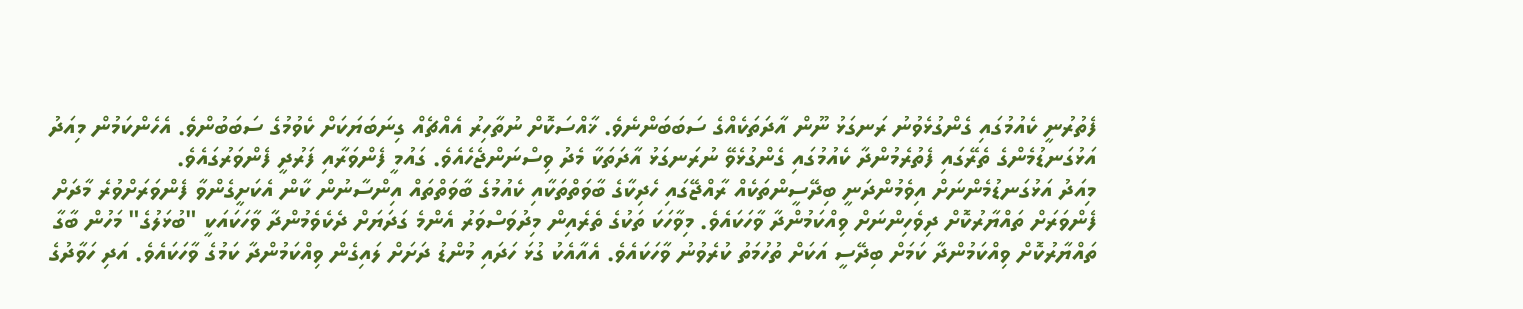ފެތުރުނީ ކެއުމުގައި ގެންގުޅެވުނު ރަނގަޅު ނޫން އާދަތަކެއްގެ ސަބަބަންނެވެ. ޚާއްސަކޮށް ނުތާހިރު އެއްޗެއް ގިނަބަޔަކަށް ކެވުމުގެ ސަބަބުންވެ. އެހެންކަމުން މިއަދު އަޅުގަނޑުމެންގެ ތެރޭގައި ފެތުރެމުންދާ ކެއުމުގައި ގެންގުޅެވޭ ނުރަނގަޅު އާދަތަކާ މެދު ވިސްނަންޖެހެއެވެ. ގައުމީ ފެންވަރާއި ފަރުދީ ފެންވަރުގައެވެ.
މިއަދު އަޅުގަނޑުމެންނަށް އިވެމުންދަނީ ބިދޭސީންތަކެއް ރާއްޖޭގައި ހެދިކާގެ ބާވަތްތަކާއި ކެއުމުގެ ބާވަތްތައް އިންސާނުން ކާން އެކަށީގެންވާ ފެންވަރަށްވުރެ މާދަށް ފެންވަރަށް ތައްޔާރުކޮށް ދިވެހިންނަށް ވިއްކަމުންދާ ވާހަކައެވެ. މިވާހަކަ ތަކުގެ ތެރެއިން މިދުވަސްވަރު އެންމެ ގަދަޔަށް ދެކެވެމުންދާ ވާހަކައަކީ "ބުޅަލުގެ" މަހުން ބާގާ ތައްޔާރުކޮށް ވިއްކަމުންދާ ކަމަށް ބިދޭސީ އަކަށް ތުހުމަތު ކުރެވުނު ވާހަކައެވެ. އެއާއެކު ގުޅަ ހަދައި މުންޑު ދަށަށް ލައިގެން ވިއްކަމުންދާ ކަމުގެ ވާހަކައެވެ. އަދި ހަވާދުގެ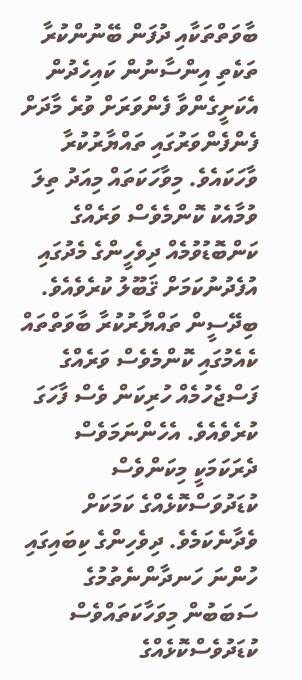ބާވަތްތަކާއި ދުފަން ބޭނުންކުރާ ތަކެތި އިންސާނުން ކައިހެދުން އެކަށީގެންވާ ފެންވަރަށް ވުރެ މާދަށް ފެންފެންވަރުގައި ތައްޔާރުކުރާ ވާހަކައެވެ. މިވާހަކަތައް މިއަދު ތިލަ ވުމާއެކު ކޮންމެވެސް ވަރެއްގެ ކަންބޮޑުވުމެއް ދިވެހީންގެ މެދުގައި އުފެދުނުކަމަށް ޤަބޫލު ކުރެވެއެވެ. ބިދޭސީން ތައްޔާރުކުރާ ބާވަތްތައް ކެއެމުގައި ކޮންމެވެސް ވަރެއްގެ ފަސްޖެހުމެއް ހުރިކަން ވެސް ފާހަގަ ކުރެވެއެވެ. އެހެންނަމަވެސް ދެރަކަމަކީ މިކަންވެސް ކުޑަދުވަސްކޮޅެއްގެ ކަމަކަށް ވެދާނެކަމެވެ. ދިވެހިންގެ ކިބައިގައި ހުންނަ ހަނދާންނެތުމުގެ ސަބަބުން މިވަހާކަތައްވެސް ކުޑަދުވެސްކޮޅެއްގެ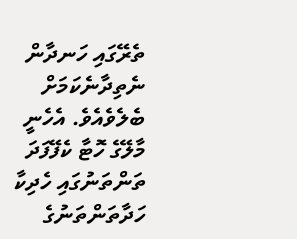ތެރޭގައި ހަނދާން ނެތިދާނެކަމަށް ބެލެވެއެވެ. އެހެނީ މާލޭގެ ހޮޓާ ކެފޭފަދަ ތަންތަނުގައި ހެދިކާ ހަދާތަންތަނުގެ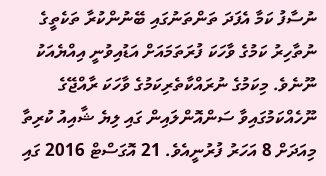ނުސާފު ކަމާ އެފަދަ ތަންތަނުގައި ބޭނުންކުރާ ތަކެތީގެ ނުތާހިރު ކަމުގެ ވާހަކަ ފުރަތަމައަށް އަޑުއިވުނީ އިއްޔެއަކު ނޫނެވެ. މިކަމުގެ ނުރައްކާތެރިކަމުގެ ވާހަކަ ރާއްޖޭގެ ނޫހެއްކަމުގައިވާ ސަންއޮންލައިން ގައި ލިޔެ ޝާއިއު ކުރިތާ މިއަދަށް 8 އަހަރު ފުރުނީއެވެ. 21 އޮގަސްޓް 2016 ގައި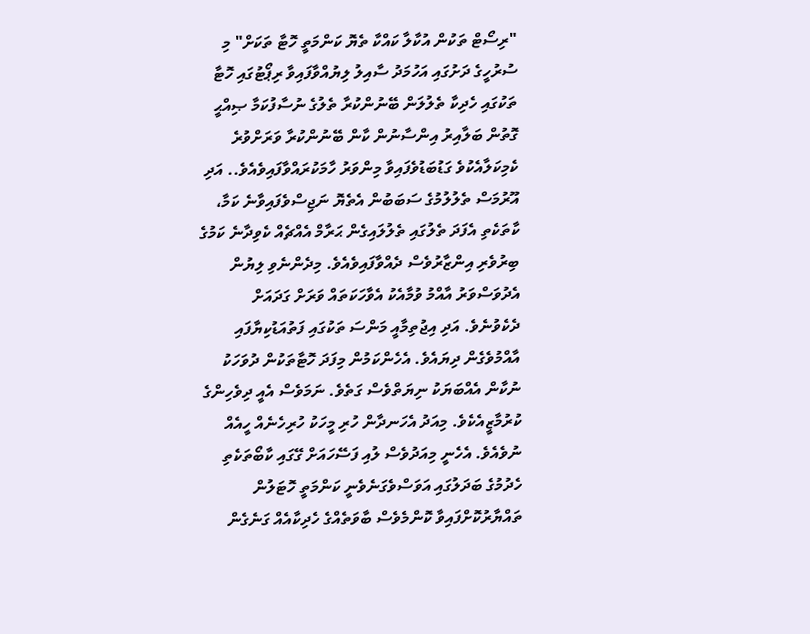"ރިސޯޓް ތަކުން އުކާލާ ކައްކާ ތެޔޮ ކަންމަތީ ހޮޓާ ތަކަށް" މި ސުރުހީގެ ދަށުގައި އަހުމަދު ސާއިލު ލިޔުއްވާފައިވާ ރިޕޯޓުގައި ހޮޓާ ތަކުގައި ހެދިކާ ތެލުލަން ބޭނުންކުރާ ތެލުގެ ނުސާފުކަމާ ޞިއްޙީ ގޮތުން ބަލާއިރު އިންސާނުން ކާން ބޭނުންކުރާ ވަރަށްވުރެ ކެމިކަލާއެކުވެ ގަޑުބަޑުވެފައިވާ މިންވަރު ހާމަކުރައްވާފައިވެއެވެ.. އަދި އޫރުމަސް ތެލުލުމުގެ ސަބަބުން އެތެޔޮ ނަޖިސްވެފައިވާނެ ކަމާ، ކާތަކެތި އެފަދަ ތެލުގައި ތެލުލައިގެން ޙަރާމް އެއްޗެއް ކެވިދާނެ ކަމުގެ ބިރުވެރި އިންޒާރުވެސް ދެއްވާފައިވެއެވެ. މިދެންނެވި ލިޔުން އެދުވަސްވަރު އާއްމު ވުމާއެކު އެވާހަކަތައް ވަރަށް ގަދައަށް ދެކެވުނެވެ. އަދި އިޖުތިމާއީ މަންސަ ތަކުގައި ފަތުއަޑުކިޔާފައި އާއްމުވެގެން ދިޔައެވެ. އެހެންކަމުން މިފަދަ ހޮޓާތަކުން ދުވަހަކު ނުކާން އެއްބަޔަކު ނިޔަތްވެސް ގަތެވެ. ނަމަވެސް އެއީ ދިވެހިންގެ ކުރުމާޒީއެކެވެ. މިއަދު އެހަނދާން ހުރި މީހަކު ހުރިހެނެއް ހީއެއް ނުވެއެވެ. އެހެނީ މިއަދުވެސް ލުއި ފަސޭހައަށް ގޭގައި ކާބޯތަކެތި ހެދުމުގެ ބަދަލުގައި އަވަސްވެގަނެވެނީ ކަންމަތީ ހޮޓަލުން ތައްޔާރުކޮށްފައިވާ ކޮންމެވެސް ބާވަތެއްގެ ހެދިކާއެއް ގަނެގެން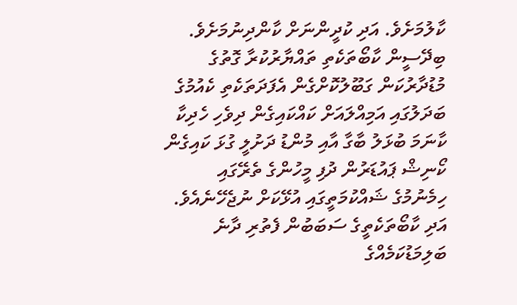ކާލުމަށެވެ. އަދި ކުދީންނަށް ކާންދިނުމަށެވެ. ބިދޭސީން ކާބޯތަކެތި ތައްޔާރުކުރާ ގޮތުގެ މުޑުދާރުކަން ގަބޫލުކޮށްގެން އެފަދަތަކެތި ކެއުމުގެ ބަދަލުގައި އަމިއްލައަށް ކައްކައިގެން ދިވެހި ހެދިކާ ކާނަމަ ބުޅަލު ބާގާ އާއި މުންޑު ދަށުލީ ގުޅަ ކައިގެން ކޯނިޝް ޕައުޑަރުން ދުފި މީހުންގެ ތެރޭގައި ހިމެނުމުގެ ޝައްކުމަތީގައި އުޅޭކަށް ނުޖެހޭނެއެވެ. އަދި ކާބޯތަކެތީގެ ސަބަބުން ފެތުރި ދާނެ ބަލިމަޑުކަމެއްގެ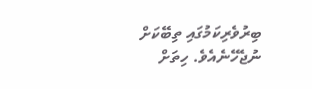ބިރުވެރިކަމުގައި ތިބޭކަށް ނުޖެހޭނެއެވެ. ހިތަށް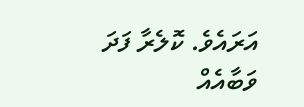އަރައެވެ. ކޮލެރާ ފަދަ ވަބާއެއް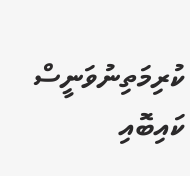ކުރިމަތިނުވަނީސް ކައިބޮއި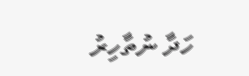ހަދާ ނުތާހިރު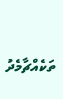ތަކެއްޗާމެދު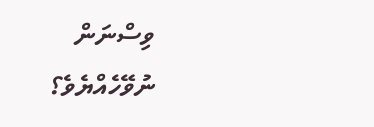ވިސްނަން ނުވޭހެއްޔެވެ؟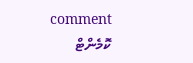comment ކޮމެންޓް